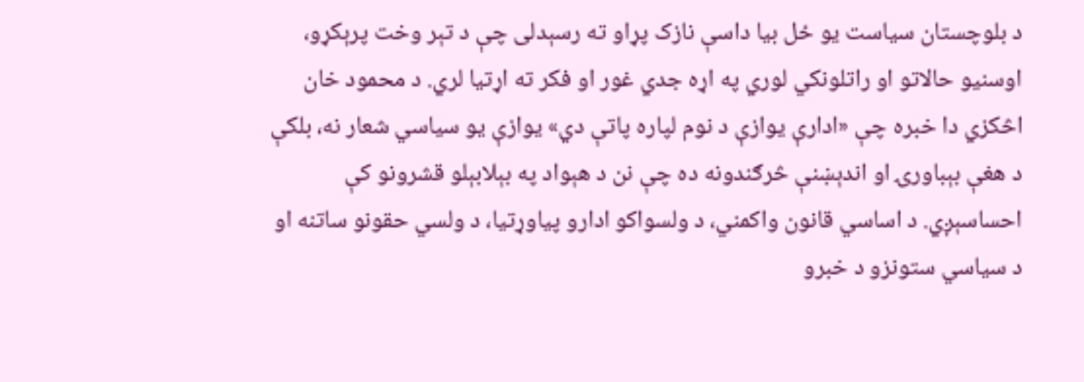د بلوچستان سیاست یو ځل بیا داسې نازک پړاو ته رسېدلی چې د تېر وخت پرېکړو، اوسنیو حالاتو او راتلونکي لوري په اړه جدي غور او فکر ته اړتیا لري. د محمود خان اڅکزي دا خبره چې «ادارې یوازې د نوم لپاره پاتې دي» یوازې یو سیاسي شعار نه، بلکې د هغې بېباورۍ او اندېښنې څرګندونه ده چې نن د هېواد په بېلابېلو قشرونو کې احساسېږي. د اساسي قانون واکمني، د ولسواکو ادارو پیاوړتیا، د ولسي حقونو ساتنه او د سیاسي ستونزو د خبرو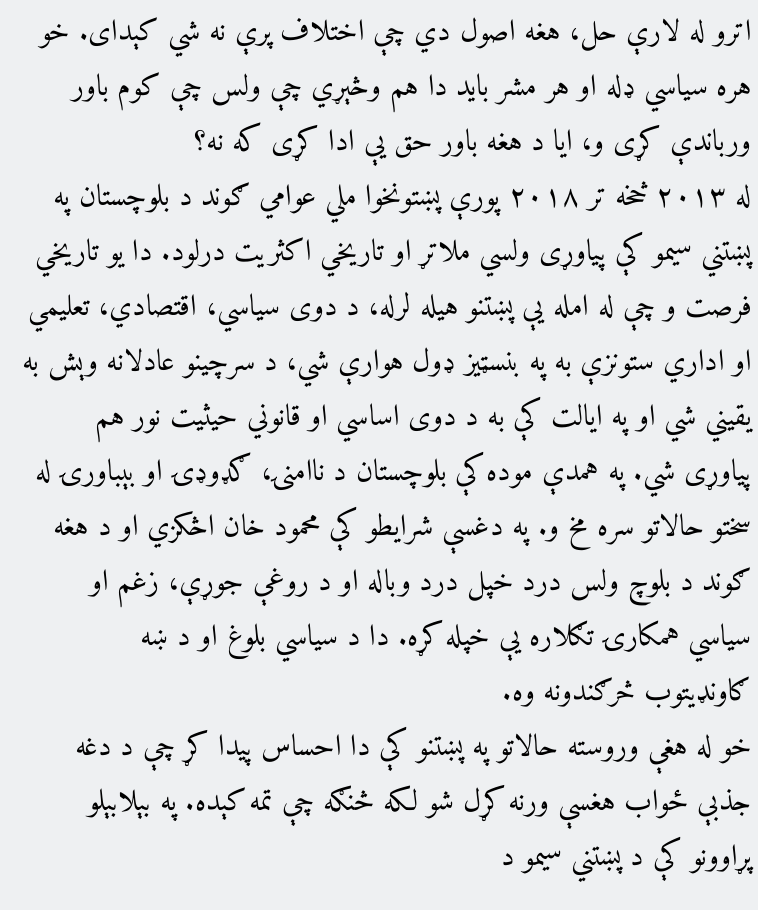اترو له لارې حل، هغه اصول دي چې اختلاف پرې نه شي کېدای. خو هره سیاسي ډله او هر مشر باید دا هم وڅېړي چې ولس چې کوم باور ورباندې کړی و، ایا د هغه باور حق یې ادا کړی که نه؟
له ۲۰۱۳ څخه تر ۲۰۱۸ پورې پښتونخوا ملي عوامي ګوند د بلوچستان په پښتني سیمو کې پیاوړی ولسي ملاتړ او تاریخي اکثریت درلود. دا یو تاریخي فرصت و چې له امله یې پښتنو هیله لرله، د دوی سیاسي، اقتصادي، تعلیمي او اداري ستونزې به په بنسټیز ډول هوارې شي، د سرچینو عادلانه وېش به یقیني شي او په ایالت کې به د دوی اساسي او قانوني حیثیت نور هم پیاوړی شي. په همدې موده کې بلوچستان د ناامنۍ، ګډوډۍ او بېباورۍ له سختو حالاتو سره مخ و. په دغسې شرایطو کې محمود خان اڅکزي او د هغه ګوند د بلوچ ولس درد خپل درد وباله او د روغې جوړې، زغم او سیاسي همکارۍ تګلاره یې خپله کړه. دا د سیاسي بلوغ او د ښه ګاونډیتوب څرګندونه وه.
خو له هغې وروسته حالاتو په پښتنو کې دا احساس پیدا کړ چې د دغه جذبې ځواب هغسې ورنه کړل شو لکه څنګه چې تمه کېده. په بېلابېلو پړاوونو کې د پښتني سیمو د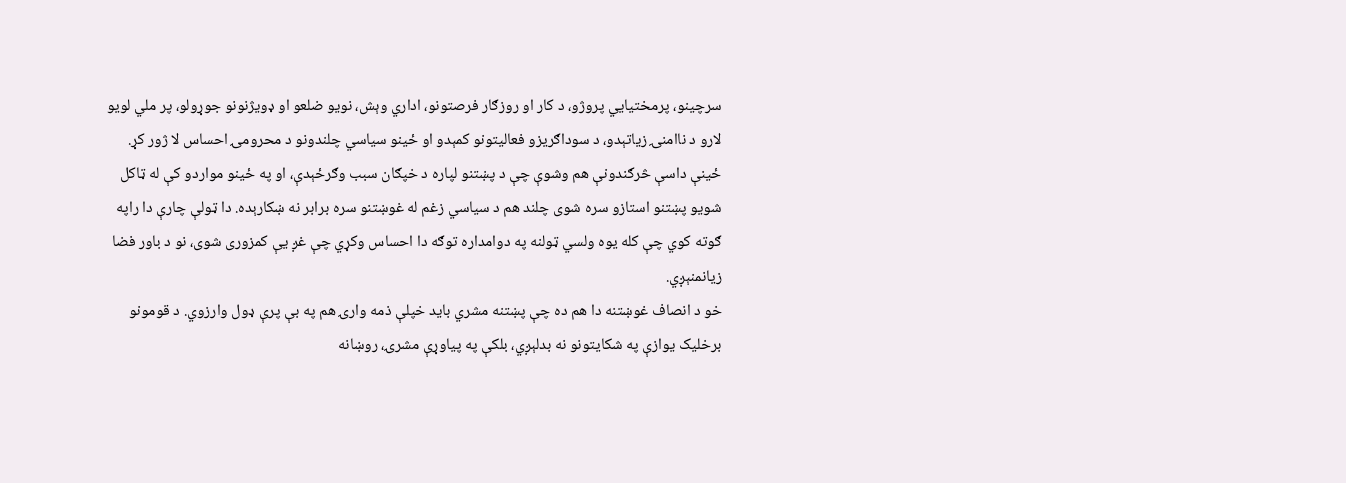سرچینو، پرمختیايي پروژو، د کار او روزګار فرصتونو، اداري وېش، نویو ضلعو او ډویژنونو جوړولو، پر ملي لویو لارو د ناامنۍ زیاتېدو، د سوداګریزو فعالیتونو کمېدو او ځینو سیاسي چلندونو د محرومۍ احساس لا ژور کړ. ځینې داسې څرګندونې هم وشوې چې د پښتنو لپاره د خپګان سبب وګرځېدې، او په ځینو مواردو کې له ټاکل شویو پښتنو استازو سره شوی چلند هم د سیاسي زغم له غوښتنو سره برابر نه ښکارېده. دا ټولې چارې دا راپه ګوته کوي چې کله یوه ولسي ټولنه په دوامداره توګه دا احساس وکړي چې غږ یې کمزوری شوی، نو د باور فضا زیانمنېږي.
خو د انصاف غوښتنه دا هم ده چې پښتنه مشري باید خپلې ذمه وارۍ هم په بې پرې ډول وارزوي. د قومونو برخلیک یوازې په شکایتونو نه بدلېږي، بلکې په پیاوړې مشرۍ، روښانه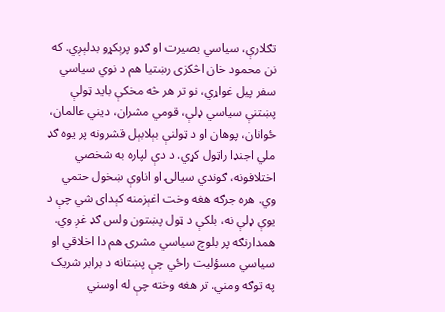تګلارې، سیاسي بصیرت او ګډو پرېکړو بدلېږي. که نن محمود خان اڅکزی رښتیا هم د نوي سیاسي سفر پیل غواړي، نو تر هر څه مخکې باید ټولې پښتنې سیاسي ډلې، قومي مشران، دیني عالمان، ځوانان، پوهان او د ټولنې بېلابېل قشرونه پر یوه ګډ ملي اجنډا راټول کړي. د دې لپاره به شخصي اختلافونه، ګوندي سیالۍ او اناوې ښخول حتمي وي. هره جرګه هغه وخت اغېزمنه کېدای شي چې د یوې ډلې نه، بلکې د ټول پښتون ولس ګډ غږ وي.
همدارنګه پر بلوچ سیاسي مشرۍ هم دا اخلاقي او سیاسي مسؤلیت راځي چې پښتانه د برابر شریک په توګه ومني. تر هغه وخته چې له اوسني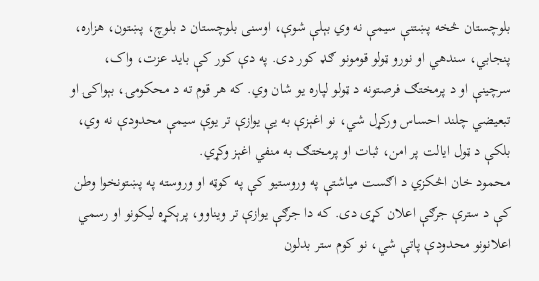بلوچستان څخه پښتنې سیمې نه وي بېلې شوې، اوسنی بلوچستان د بلوچ، پښتون، هزاره، پنجابي، سندهي او نورو ټولو قومونو ګډ کور دی. په دې کور کې باید عزت، واک، سرچینې او د پرمختګ فرصتونه د ټولو لپاره یو شان وي. که هر قوم ته د محکومۍ، بېواکۍ او تبعیضي چلند احساس ورکړل شي، نو اغېزې به یې یوازې تر یوې سیمې محدودې نه وي، بلکې د ټول ایالت پر امن، ثبات او پرمختګ به منفي اغېز وکړي.
محمود خان اڅکزي د اګست میاشتې په وروستیو کې په کوټه او وروسته په پښتونخوا وطن کې د سترې جرګې اعلان کړی دی. که دا جرګې یوازې تر ویناوو، پرېکړه لیکونو او رسمي اعلانونو محدودې پاتې شي، نو کوم ستر بدلون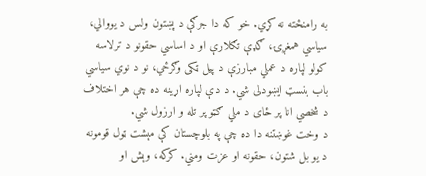به رامنځته نه کړي. خو که دا جرګې د پښتون ولس د یووالي، سیاسي همغږۍ، ګډې تګلارې او د اساسي حقونو د ترلاسه کولو لپاره د عملي مبارزې د پیل ټکی وګرځي، نو د نوي سیاسي باب بنسټ ایښودلی شي. د دې لپاره اړینه ده چې هر اختلاف د شخصي انا پر ځای د ملي ګټو پر تله و ارزول شي.
د وخت غوښتنه دا ده چې په بلوچستان کې مېشت ټول قومونه د یو بل شتون، حقونه او عزت ومني. کرکه، وېش او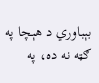بېباوري د هېچا په ګټه نه ده، په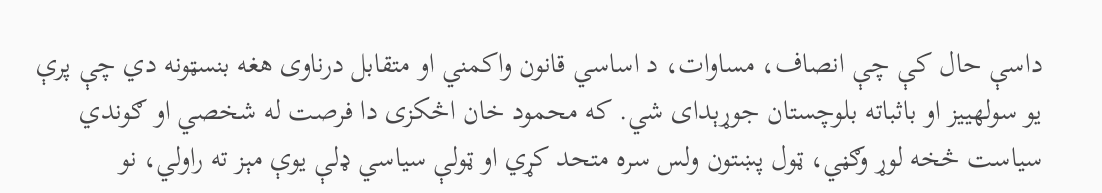داسې حال کې چې انصاف، مساوات، د اساسي قانون واکمني او متقابل درناوی هغه بنسټونه دي چې پرې یو سولهییز او باثباته بلوچستان جوړېدای شي. که محمود خان اڅکزی دا فرصت له شخصي او ګوندي سیاست څخه لوړ وګڼي، ټول پښتون ولس سره متحد کړي او ټولې سیاسي ډلې یوې مېز ته راولي، نو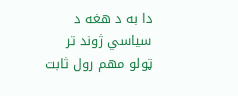دا به د هغه د سیاسي ژوند تر ټولو مهم رول ثابت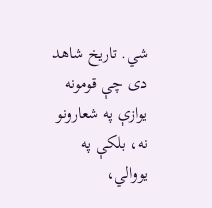شي. تاریخ شاهد دی چې قومونه یوازې په شعارونو نه، بلکې په یووالي،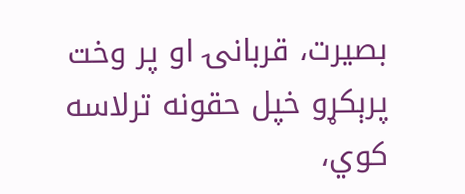بصیرت، قربانۍ او پر وخت پرېکړو خپل حقونه ترلاسه کوي،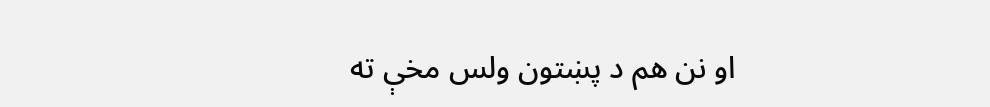او نن هم د پښتون ولس مخې ته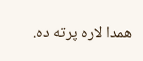همدا لاره پرته ده.